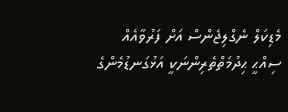މެޑިކަލް ނެގްލިޖެންސް އަށް ފަރުވާއެއް
ސިއްޙީ ޙިދުމަތްތެރިންނަކީ އަޅުގަނޑުމެންގެ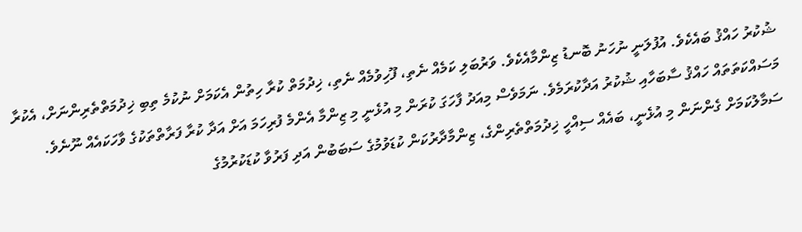ޝުކުރު ހައްޤު ބައެކެވެ. އުފުލަނީ ނުހަނު ބޮނޑު ޒިންމާއެކެވެ. ވަރުބަލި ކަމެއް ނެތި، ފޫހިވުމެއް ނެތި، ޚިދުމަތް ކުރާ ހިތުން އެކަމަށް ނުކުމެ ތިބި ޚިދުމަތްތެރިންނަށް، އެކުރާ މަސައްކަތަތައް ހައްޤު ސާބަހާއި ޝުކުރު އަދާކުރަމެވެ. ނަމަވެސް މިއަދު ފާހަގަ ކުރަން މި އުޅެނީ މި ޒިންމާ އެންމެ ފުރިހަމަ އަށް އަދާ ކުރާ ފަރާތްތަކުގެ ވާހަކައެއް ނޫނެވެ. ސަމާލުކަމަށް ގެންނަން މި އުޅެނީ، ބައެއް ސިއްހީ ޚިދުމަތްތެރިންގެ، ޒިންމާދާރުކަން ކުޑަވުމުގެ ސަބަބުން އަދި ފަރުވާ ކުޑަކުރުމުގެ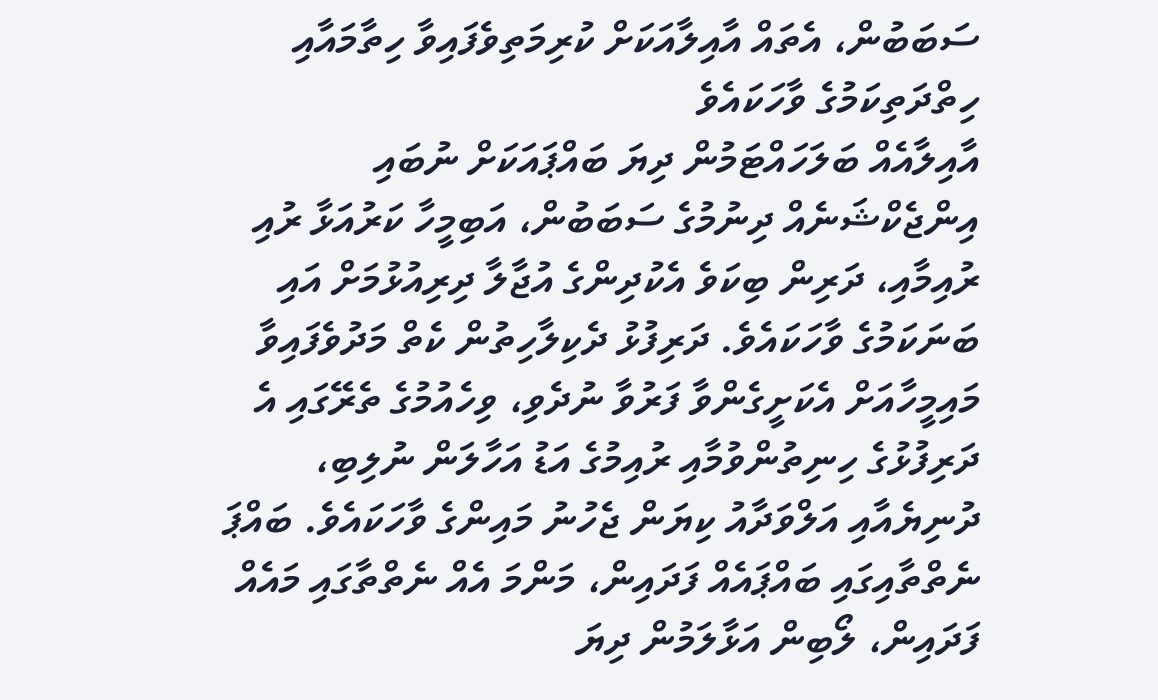ސަބަބުން، އެތައް އާއިލާއަކަށް ކުރިމަތިވެފައިވާ ހިތާމައާއި ހިތްދަތިކަމުގެ ވާހަކައެވެ
އާއިލާއެއް ބަލަހައްޓަމުން ދިޔަ ބައްޕައަކަށް ނުބައި އިންޖެކްޝަނެއް ދިނުމުގެ ސަބަބުން، އަބިމީހާ ކަރުއަޅާ ރުއި ރުއިމާއި، ދަރިން ބިކަވެ އެކުދިންގެ އުޖާލާ ދިރިއުޅުމަށް އައި ބަނަކަމުގެ ވާހަކައެވެ. ދަރިފުޅު ދެކިލާހިތުން ކެތް މަދުވެފައިވާ މައިމީހާއަށް އެކަށީގެންވާ ފަރުވާ ނުދެވި، ވިހެއުމުގެ ތެރޭގައި އެ ދަރިފުޅުގެ ހިނިތުންވުމާއި ރުއިމުގެ އަޑު އަހާލަން ނުލިބި، ދުނިޔެއާއި އަލްވަދާއު ކިޔަން ޖެހުނު މައިންގެ ވާހަކައެވެ. ބައްޕަ ނެތްތާއިގައި ބައްޕައެއް ފަދައިން، މަންމަ އެއް ނެތްތާގައި މައެއް ފަދައިން، ލޯބިން އަޅާލަމުން ދިޔަ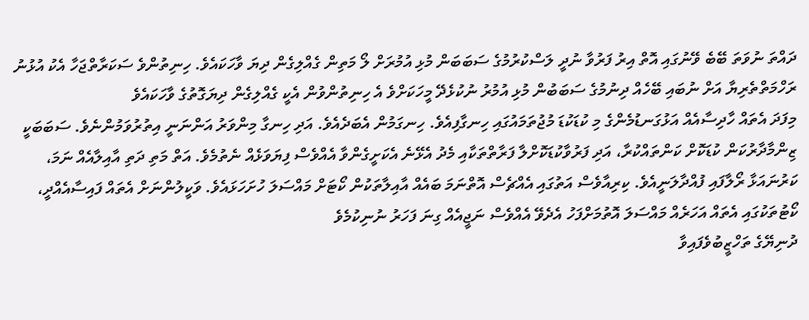ދައްތަ ނުވަތަ ބޭބެ ވޭނުގައި އޮތް އިރު ފަރުވާ ނުދީ ލަސްކުރުމުގެ ސަބަބަން މުޅި އުމުރަށް ލޯ މަތިން ގެއްލިގެން ދިޔަ ވާހަކައެވެ. ހިނިތުންވެ ސަކަރާތްޖަހާ އެކު އުޅުނު ރަހްމަތްތެރިޔާ އަށް ނުބައި ބޭހެއް ދިނުމުގެ ސަބަބުން މުޅި އުމުރު ނުކުޅެދޭ މީހަކަށްވެ އެ ހިނިތުންވުން އެކީ ގެއްލިގެން ދިޔަގޮތުގެ ވާހަކައެވެ
މިފަދަ އެތައް ހާދިސާއެއް އަޅުގަނޑުމެންގެ މި ކުޑަކުޑަ މުޖުތަމައުގައި ހިނގާފިއެވެ. ހިނގަމުން އެބަދެއެވެ. އަދި ހިނގާ މިންވަރު އަންނަނީ އިތުރުވަމުންނެވެ. ސަބަބަކީ ޒިންމާދާރުކަން ކުޑަކޮށް ކަންތައްކުރާ، އަދި ފަރުވާކުޑަކޮށްލާ ފަރާތްތަކާއި މެދު އެޅޭނެ އެކަށީގެންވާ އެއްވެސް ފިޔަވަޅެއް ނެތުމެވެ. އަތް މަތި ދަތި އާއިލާއެއް ނަމަ، ކަރުނައަޅާ ރޯލާފައި ފުއްދާލަނީއެވެ. ކިރިއާވެސް އަތުގައި އެއްޗެސް އޮތްނަމަ ބައެއް އާއިލާތަކުން ކޯޓަށް މައްސަލަ ހުށަހަޅައެވެ. ވަކީލުންނަށް އެތައް ފައިސާއެއްދީ، ކޯޓުތަކުގައި އެތައް އަހަރެއް މައްސަލަ އޮތުމަށްފަހު އެދެވޭ އެއްވެސް ނަޖީއެއް ގިނަ ފަހަރު ނުނިކުމެވެ
ދުނިޔޭގެ ތަހްޒީބުވެފައިވާ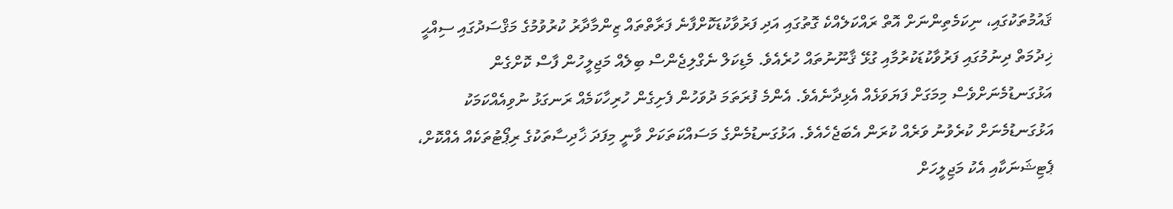ޤައުމުތަކުގައި، ނިކަމެތިންނަށް އޮތް ރައްކަލެއްކެ ގޮތުގައި އަދި ފަރުވާކުޑަކޮށްފާނެ ފަރާތްތައް ޒިންމާދާރު ކުރުވުމުގެ މަޤްސަދުގައި ސިއްޙީ ޚިދުމަތް ދިނުމުގައި ފަރުވާކުޑަކުރުމާއި ގުޅޭ ޤާނޫނުތައް ހުރެއެވެ. މެޑިކަލް ނެގްލިޖެންސް ބިލެއް މަޖިލީހުން ފާސް ކޮށްގެން އަޅުގަނޑުމެނަށްވެސް މިމަގަށް ފަޔަވަޅެއް އެޅިދާނެއެވެ. އެންމެ ފުރަތަމަ ދުވަހުން ފެށިގެން ހުރިހާކަމެއް ރަނގަޅު ނުވިއެއްކަމަކު އަޅުގަނޑުމެނަށް ކުރެވުނު ވަރެއް ކުރަން އެބަޖެހެއެވެ. އަޅުގަނޑުމެންގެ މަސައްކަތަކަށް ވާނީ މިފަދަ ޚާދިސާތަކުގެ ރިޕޯޓުތަކެއް އެއްކޮށް، ޕެޓިޝަނަކާއި އެކު މަޖިލީހަށް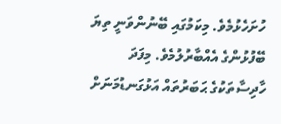ހުށަހެޅުމެވެ. މިކަމުގައި ބޭނުންވަނީ ތިޔަ ބޭފުޅުންގެ އެއްބާރުލުމެވެ. މިފަދަ ހާދިސާތަކުގެ ޙަބަރުތައް އަޅުގަނޑުމަނަށް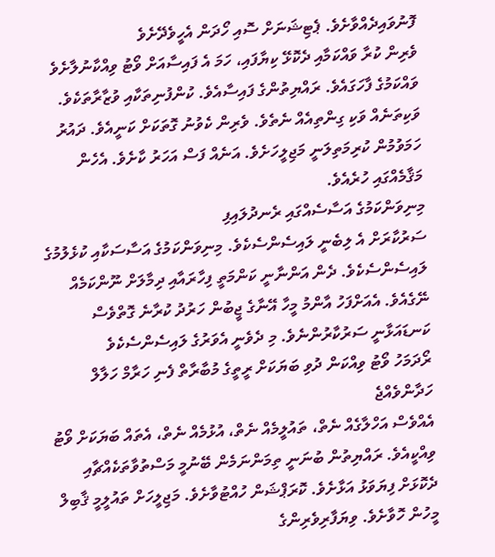ފޮނުވައިދެއްވާށެވެ. ޕެޓިޝަނަށް ސޮއި ހޯދަން އެހީވެދޭށެވެ
ވެރިން ކުރާ ވައްކަމާއި ދެކޮޅޭ ކިޔާފައި، ހަމަ އެ ފައިސާއަށް ވޯޓު ވިއްކާނުލާށެވެ
ވައްކަމުގެ ފާހަގައެވެ. ރައްޔިތުންގެ ފައިސާއެވެ. ކުންފުނިތަކާއި ވުޒާރާތަކެވެ. ވަކިތަނެއް ވަކި ގިންތިއެއް ނެތެވެ. ވެރިން ކެވުނު ގޮތަކަށް ކަނީއެވެ. ދައުރު ހަމަވުމުން ކުރިމަތިލަނީ މަޖިލީހަށެވެ. އަނެއް ފަސް އަހަރު ކާށެވެ. އެހެން މަޤާމެއްގައި ހުރެއެވެ.
މިނިވަންކަމުގެ އަސާސެއްގައި ރެނދުލައިފި
ސަރުކާރަށް އެ ލިބެނީ ލައިސެންސެކެވެ. މިނިވަންކަމުގެ އަސާސަކާއި ކުޅެލުމުގެ ލައިސެންސެކެވެ. ދެން އަންނާނީ ކަންމަތީ ފިހާރައާއި ދިމާލަށް ނޫންކަމެއް ނޭގެއެވެ. އެއަށްފަހު އާންމު މީހާ އޭނާގެ ޖީބުން ހަރުދު ކުރާނެ ގޮތްވެސް ކަނޑައަޅާނީ ސަރުކާރުންނެވެ. މި ދެވެނީ އެވަރުގެ ލައިސެންސެކެވެ
ރޯދަމަހު ވޯޓު ވިއްކަން ދުވި ބަޔަކަށް ރީތީގެ މުބާރާތް ފެނި ހަރާމް ހަލާލް ހަދާންވެއްޖެ
އެއްވެސް އަހްލާގެއް ނެތް، ތައުލީމެއް ނެތް، އުޅުމެއް ނެތް، އެތައް ބަޔަކަށް ވޯޓު ވިއްކީއެވެ. ރައްޔިތުން ބުނަނީ ތިމަންނަމެން ބޭނުމީ މަސްތުވާތަކެއްޗާއި ދެކޮޅަށް ފިޔަވަޅު އަޅާށެވެ. ކޮރަޕްޝަން ހުއްޓުވާށެވެ. މަޖިލީހަށް ތައުލީމީ ޤާބިލް މީހުން ހޮވާށެވެ. ވިޔަފާރިވެރިންގެ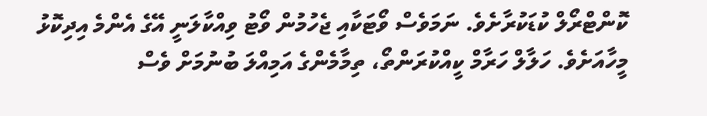ކޮންޓްރޯލް ކުޑަކުރާށެވެ. ނަމަވެސް ވޯޓަކާއި ޖެހުމުން ވޯޓު ވިއްކާލަނީ އޭގެ އެންމެ އިދިކޮޅު މީހާއަށެވެ. ހަލާލް ހަރާމް ކީއްކުރަންތޯ، ތިމާމެންގެ އަމިއްލަ ބުނުމަށް ވެސް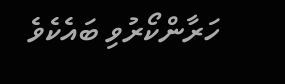ހަރާންކޯރުވި ބައެކެވެ